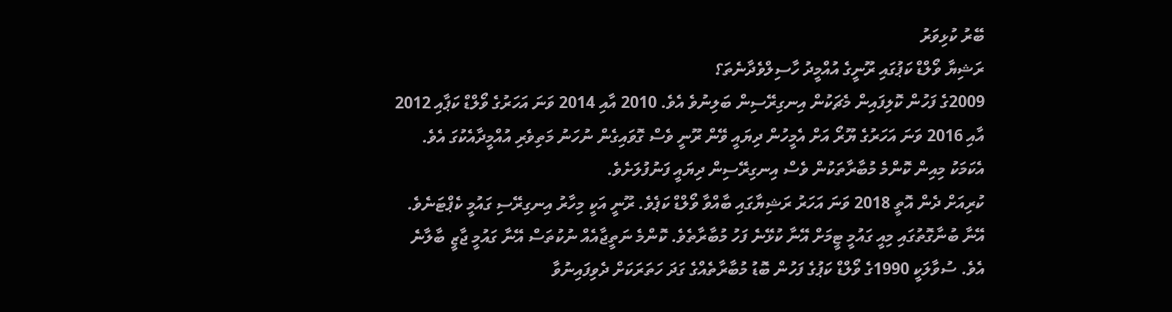ބޭރު ކުޅިވަރު
ރަޝިޔާ ވޯލްޑް ކަޕުގައި ރޫނީގެ އުއްމީދު ހާސިލްވެދާނެތަ؟
2009ގެ ފަހުން ކޮލިފައިން މެޗަކުން އިނގިރޭސިން ބަލިނުވެ އެވެ. 2010 އާއި 2014 ވަނަ އަހަރުގެ ވޯލްޑް ކަޕާއި 2012 އާއި 2016 ވަނަ އަހަރުގެ ޔޫރޯ އަށް އެމީހުން ދިޔައީ ވޭން ރޫނީ ވެސް ގޮވައިގެން ނުހަނު މަތިވެރި އުއްމީދާއެކުގަ އެވެ. އެކަމަކު މިއިން ކޮންމެ މުބާރާތަކުން ވެސް އިނގިރޭސިން ދިޔައީ ފަނުފުލަށެވެ.
ކުރިއަށް ދެން އޮތީ 2018 ވަނަ އަހަރު ރަޝިޔާގައި ބާއްވާ ވޯލްޑް ކަޕެވެ. ރޫނީ އަކީ މިހާރު އިނގިރޭސި ގައުމީ ކެޕްޓަނެވެ. އޭނާ ބުނާގޮތުގައި މިއީ ގައުމީ ޓީމަށް އޭނާ ކުޅޭނެ ފަހު މުބާރާތެވެ. ކޮންމެ ނަތީޖާއެއް ނުކުތަސް އޭނާ ގައުމީ ޖާޒީ ބާލާނެ އެވެ. ސުވާލަކީ 1990ގެ ވޯލްޑް ކަޕުގެ ފަހުން ބޮޑު މުބާރާތެއްގެ ގަދަ ހަތަރަކަށް ދެވިފައިނުވާ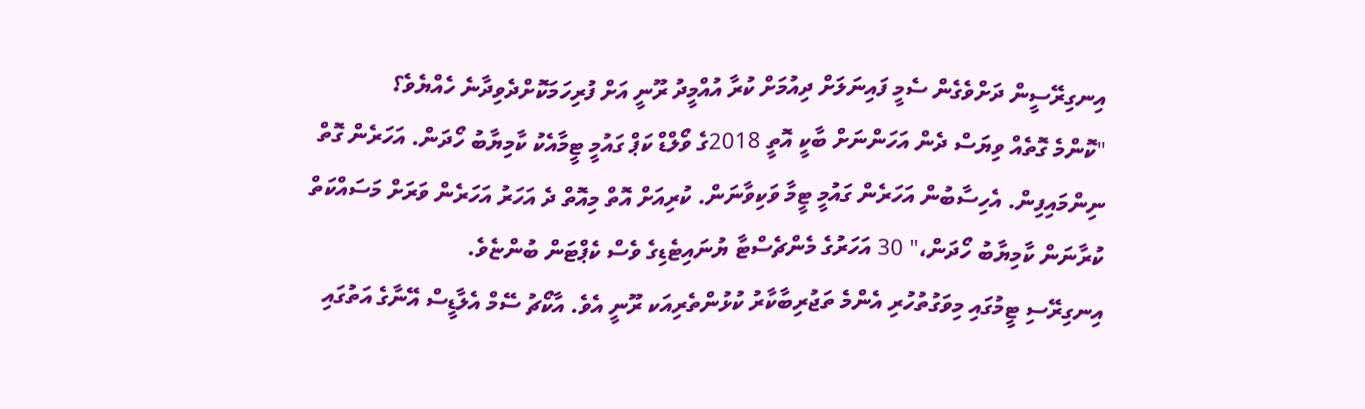އިނގިރޭސީން ދަށްވެގެން ސެމީ ފައިނަލަށް ދިއުމަށް ކުރާ އުއްމީދު ރޫނީ އަށް ފުރިހަމަކޮށްދެވިދާނެ ހެއްޔެވެ؟
"ކޮންމެ ގޮތެއް ވިޔަސް ދެން އަހަންނަށް ބާކީ އޮތީ 2018ގެ ވޯލްޑް ކަޕް ގައުމީ ޓީމާއެކު ކާމިޔާބު ހޯދަން. އަހަރެން ގޮތް ނިންމައިފިން. އެހިސާބުން އަހަރެން ގައުމީ ޓީމާ ވަކިވާނަން. ކުރިއަށް އޮތް މިއޮތް ދެ އަހަރު އަހަރެން ވަރަށް މަސައްކަތް ކުރާނަން ކާމިޔާބު ހޯދަން،" 30 އަހަރުގެ މެންޗެސްޓާ ޔުނައިޓެޑިގެ ވެސް ކެޕްޓަން ބުންޏެވެ.
އިނގިރޭސި ޓީމުގައި މިވަގުތުހުރި އެންމެ ތަޖުރިބާކާރު ކުޅުންތެރިއަކ ރޫނީ އެވެ. އާކޯޗު ސޭމް އެލާޑީސް އޭނާގެ އަތުގައި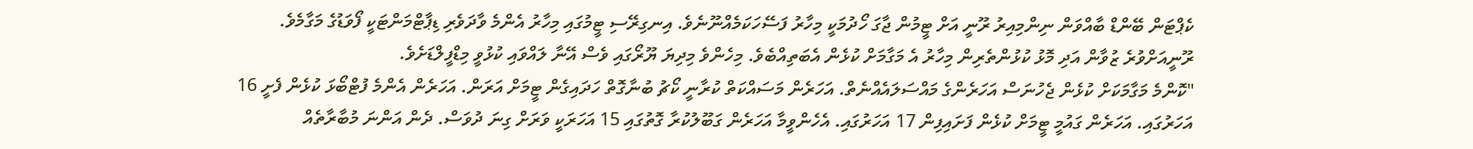ކެޕްޓަން ބޭންޑް ބާއްވަން ނިންމިއިރު ރޫނީ އަށް ޓީމުން ޖާގަ ހޯދުމަކީ މިހާރު ފަސޭހަކަމެއްނޫނެވެ. އިނގިރޭސި ޓީމުގައި މިހާރު އެންމެ ވާދަވެރި ޑިޕާޓްމަންޓަކީ ފޯވަޑުގެ މަގާމެވެ. ރޫނީއަށްވުރެ ޒުވާން އަދި މޮޅު ކުޅުންތެރިން މިހާރު އެ މަގާމަށް ކުޅެން އެބަތިއްބެވެ. މިހެންވެ މިދިޔަ ޔޫރޯގައި ވެސް އޭނާ ލައްވައި ކުޅުވީ މިޑްފީލްޑަށެވެ.
"ކޮންމެ މަގާމަކަށް ކުޅެން ޖެހުނަސް އަހަރެންގެ މައްސަލައެއްނެތް. އަހަރެން މަސައްކަތް ކުރާނީ ކޯޗު ބުނާގޮތް ހަދައިގެން ޓީމަށް އަރަން. އަހަރެން އެންމެ ފުޓްބޯޅަ ކުޅެން ފެށީ 16 އަހަރުގައި. އަހަރެން ގައުމީ ޓީމަށް ކުޅެން ފަށައިފިން 17 އަހަރުގައި. އެހެންވީމާ އަހަރެން ގަބޫލުކުރާ ގޮތުގައި 15 އަހަރަކީ ވަރަށް ގިނަ ދުވަސް. ދެން އަންނަ މުބާރާތެއް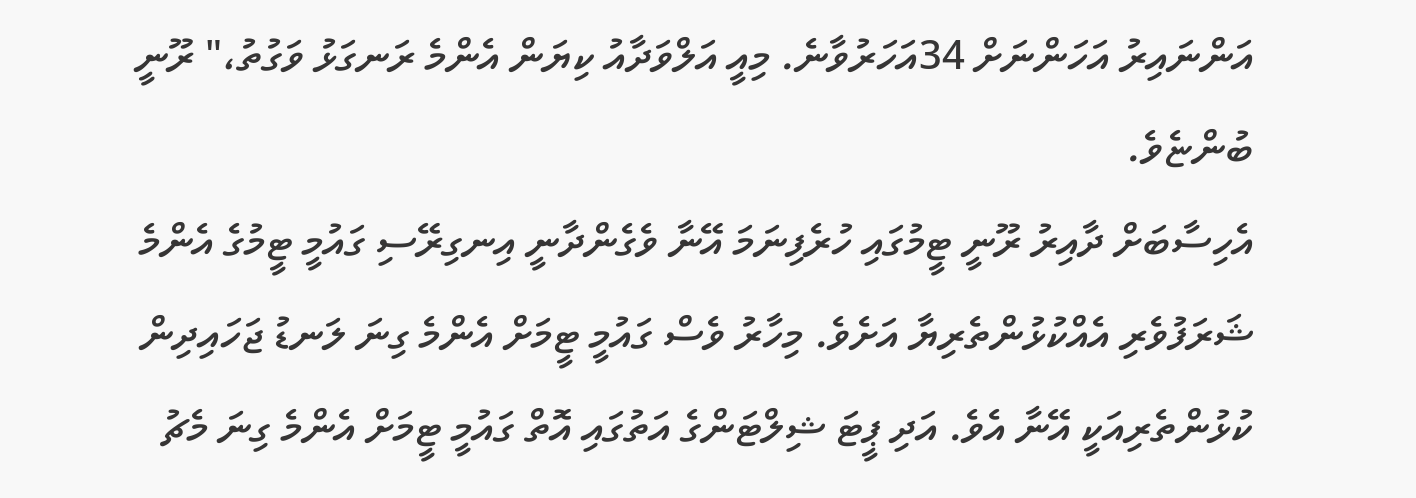އަންނައިރު އަހަންނަށް 34އަހަރުވާނެ. މިއީ އަލްވަދާއު ކިޔަން އެންމެ ރަނގަޅު ވަގުތު،" ރޫނީ ބުންޏެވެ.
އެހިސާބަށް ދާއިރު ރޫނީ ޓީމުގައި ހުރެފިނަމަ އޭނާ ވެގެންދާނީ އިނގިރޭސި ގައުމީ ޓީމުގެ އެންމެ ޝަރަފުވެރި އެއްކުޅުންތެރިޔާ އަށެވެ. މިހާރު ވެސް ގައުމީ ޓީމަށް އެންމެ ގިނަ ލަނޑު ޖަހައިދިން ކުޅުންތެރިއަކީ އޭނާ އެވެ. އަދި ޕީޓަ ޝިލްޓަންގެ އަތުގައި އޮތް ގައުމީ ޓީމަށް އެންމެ ގިނަ މެޗު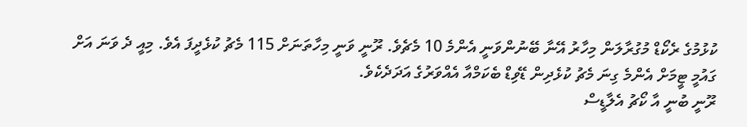ކުޅުމުގެ ރެކޯޑް މުގުރާލަން މިހާރު އޭނާ ބޭނުންވަނީ އެންމެ 10 މެޗެވެ. ރޫނީ ވަނީ މިހާތަނަށް 115 މެޗު ކުޅެދީފަ އެވެ. މިއީ ދެ ވަނަ އަށް ގައުމީ ޓީމަށް އެންމެ ގިނަ މެޗު ކުޅެދިން ޑޭވިޑް ބެކަމްއާ އެއްވަރުގެ އަދަދެކެވެ.
ރޫނީ ބުނީ އާ ކޯޗު އެލާޑީސް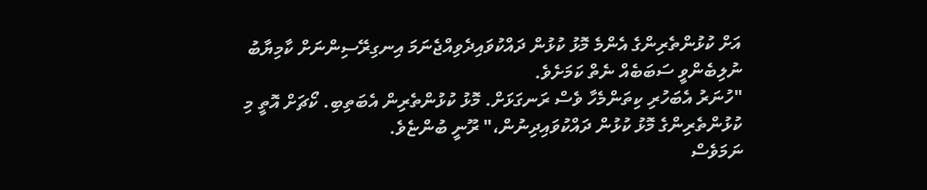އަށް ކުޅުންތެރިންގެ އެންމެ މޮޅު ކުޅުން ދައްކުވައިދެވިއްޖެނަމަ އިނގިރޭސިންނަށް ކާމިޔާބު ނުލިބެންވީ ސަބަބެއް ނެތް ކަމަށެވެ.
"ހުނަރު އެބަހުރި ކިތަންމެހާ ވެސް ރަނގަޅަށް. މޮޅު ކުޅުންތެރިން އެބަތިބި. ކޯޗަށް އޮތީ މި ކުޅުންތެރިންގެ މޮޅު ކުޅުން ދައްކުވައިދިނުން،" ރޫނީ ބުންޏެވެ.
ނަމަވެސް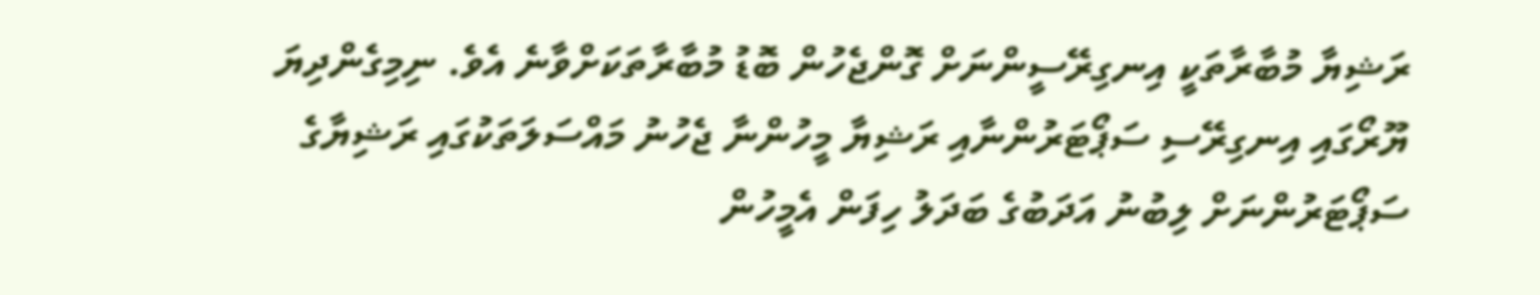ރަޝިޔާ މުބާރާތަކީ އިނގިރޭސީންނަށް ގޮންޖެހުން ބޮޑު މުބާރާތަކަށްވާނެ އެވެ. ނިމިގެންދިޔަ ޔޫރޯގައި އިނގިރޭސި ސަޕޯޓަރުންނާއި ރަޝިޔާ މީހުންނާ ޖެހުނު މައްސަލަތަކުގައި ރަޝިޔާގެ ސަޕޯޓަރުންނަށް ލިބުނު އަދަބުގެ ބަދަލު ހިފަން އެމީހުން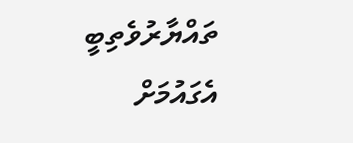ތައްޔާރުވެތިބީ އެގައުމަށް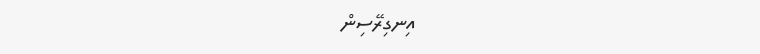އިނގިރޭސިން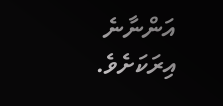އަންނާނެ އިރަކަށެވެ.